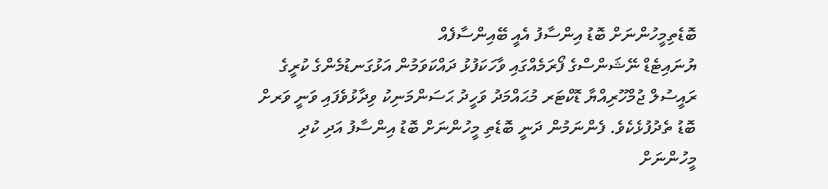ބޮޑެތިމީހުންނަށް ބޮޑު އިންސާފު އެއީ ބޭއިންސާފެއް
ޔުނައިޓެޑް ނޭޝަންސްގެ ފޯރަމެއްގައި ވާހަކަފުޅު ދައްކަވަމުން އަޅުގަނޑުމެންގެ ކުރީގެ ރައީސުލް ޖުމްހޫރިއްޔާ ޑޮކްޓަރ މުޙައްމަދު ވަހީދު ޙަސަންމަނިކު ވިދާޅުވެފައި ވަނީ ވަރށް ބޮޑު ތެދުފުޅެކެވެ. ފެންނަމުން ދަނީ ބޮޑެތި މީހުންނަށް ބޮޑު އިންސާފު އަދި ކުދި މީހުންނަށް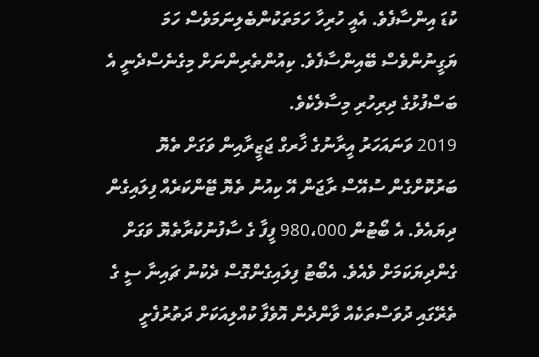ކުޑަ އިންސާފެވެ. އެއީ ހުރިހާ ހަމަތަކުންބެލިނަމަވެސް ހަމަ ޔަގީނުންވެސް ބޭއިންސާފެވެ. ކިއުންތެރިންނަށް މިގެނެސްދެނީ އެ ބަސްފުޅުގެ ދިރިހުރި މިސާލެކެވެ.
2019 ވަނައަހަރު އީރާނުގެ ޚާރގް ޖަޒީރާއިން ވަގަށް ތެޔޮ ބަރުކޮށްގެން ސުއޭސް ރާޖަން އޭ ކިއުނު ތެޔޮ ޓޭންކަރެއް ފިލައިގެން ދިޔައެވެ. އެ ބޯޓުން 980،000 ފީފާ ގެ ސާފުނުކުރާތެޔޮ ވަގަށް ގެންދިޔަކަމަށް ވެއެވެ. އެބޯޓު ފިލައިގެންގޮސް ދެކުނު ޗައިނާ ސީ ގެ ތެރޭގައި ދުވަސްތަކެއް ވާންދެން އޮވެފާ ކުއްލިއަކަށް ދަތުރުފެށީ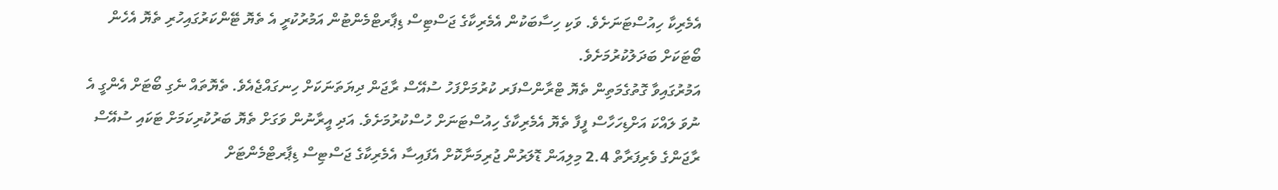އެމެރިކާ ހިއުސްޓަނަށެވެ. ވަކި ހިސާބަކުން އެމެރިކާގެ ޖަސްޓިސް ޑިޕާރޓްމެންޓުން އަމުރުކުރީ އެ ތެޔޮ ޓޭންކަރުގައިހުރި ތެޔޮ އެހެން ބޯޓަކަށް ބަދަލުކުރުމަށެވެ.
އަމުރުގައިވާ ގޮތުގެމަތިން ތެޔޮ ޓްރާންސްފަރ ކުރުމަށްފަހު ސުއޭސް ރާޖަން ދިޔަތަނަކަށް ހިނގައްޖެއެވެ. ތެޔޮތައް ނެގި ބޯޓަށް އެންގީ އެ ނުވަ ލައްކަ އަށްޑިހަހާސް ފީފާ ތެޔޮ އެމެރިކާގެ ހިއުސްޓަނަށް ހުސްކުރުމަށެވެ. އަދި އީރާނުން ވަގަށް ތެޔޮ ބަރުކުރިކަމަށް ޓަކައި ސުއޭސް ރާޖަންގެ ވެރިފަރާތް 2.4 މިލިއަން ޑޮލަރުން ޖުރިމަނާކޮށް އެފައިސާ އެމެރިކާގެ ޖަސްޓިސް ޑިޕާރޓްމެންޓަށް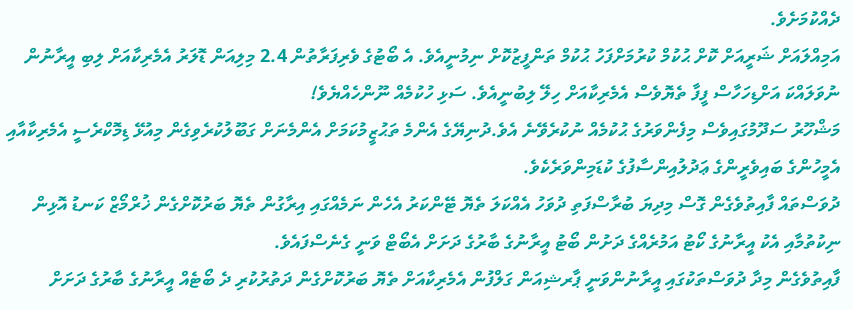ދެއްކުމަށެވެ.
އަމިއްލައަށް ޝަރީއަށް ކޮށް ޙުކުމް ކުރުމަށްފަހު ޙުކުމް ތަންފީޒުކޮށް ނިމުނީއެވެ. އެ ބޯޓުގެ ވެރިފަރާތުން 2.4 މިލިއަން ޑޮލަރު އެމެރިކާއަށް ލިބި އީރާނުން ނުވަލައްކަ އަށްޑިހަހާސް ފީފާ ތެޔޮވެސް އެމެރިކާއަށް ހިލޭ ލިބުނީއެވެ. ސަޅި ހުކުމެއް ނޫންހެއްޔެވެ!
މަޝްހޫރު ސަދޫމުގައިވެސް މިފެންވަރުގެ ޙުކުމެއް ނުކުރެވޭނެ އެވެ.ދުނިޔޭގެ އެންމެ ތަޙުޒީމުކަމަށް އެންމެނަށް ގަބޫލުކުރެވިގެން މިއުޅޭ ޑިމޮކްރެސީ އެމެރިކާއާއި އެމީހުންގެ ބައިވެރީންގެ ޢަދުލުއިންސާފުގެ ކުޑަމިންވަރެކެވެ.
ދުވަސްތައް ފާއިތުވެގެން ގޮސް މިދިޔަ ބުރާސްފަތި ދުވަހު އެއްކަލަ ތެޔޮ ޓޭންކަރު އެހެން ނަމެއްގައި އިރާގުން ތެޔޮ ބަރުކޮށްގެން ޚުރްމޯޒް ކަނޑު އޮޅިން ނިކުތުމާއި އެކު އީރާނުގެ ކޯޓު އަމުރެއްގެ ދަށުން ބޯޓު އީރާނުގެ ބާރުގެ ދަށަށް އެބޯޓް ވަނީ ގެނެސްފައެވެ.
ފާއިތުވެގެން މިދާ ދުވަސްތަކުގައި އީރާނުންވަނީ ޕާރޝިއަން ގަލްފުން އެމެރިކާއަށް ތެޔޮ ބަރުކޮށްގެން ދަތުރުކުރި ދެ ބޯޓެއް އީރާނުގެ ބާރުގެ ދަށަށް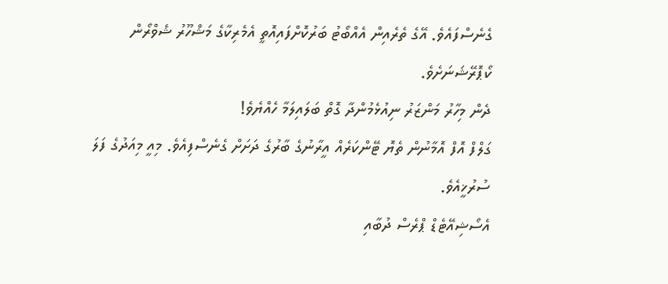ގެނެސްފައެވެ. އޭގެ ތެރެއިން އެއްބޯޓު ބަރުކޮށްފައިއޮތީ އެމެރިކާގެ މަޝްހޫރު ޝެވްރޯން ކޯޕޮރޭޝަނަށެވެ.
ދެން މިހާރު މަންޒަރު ނިއުޅެމުންދާ ގޮތް ބަލައިލަމާ ހެއްޔެވެ!
ގަލްފް އޮފް އޮމާނުން ތެޔޮ ޓޭންކަރެއް އީރާނުގެ ބާރުގެ ދަށަށް ގެނެސްފިއެވެ. މިއީ މިއަދުގެ ފަލަ ސުރުޚީއެވެ.
އެސޯޝިއޭޓެޑް ޕްރެސް ދުބާއި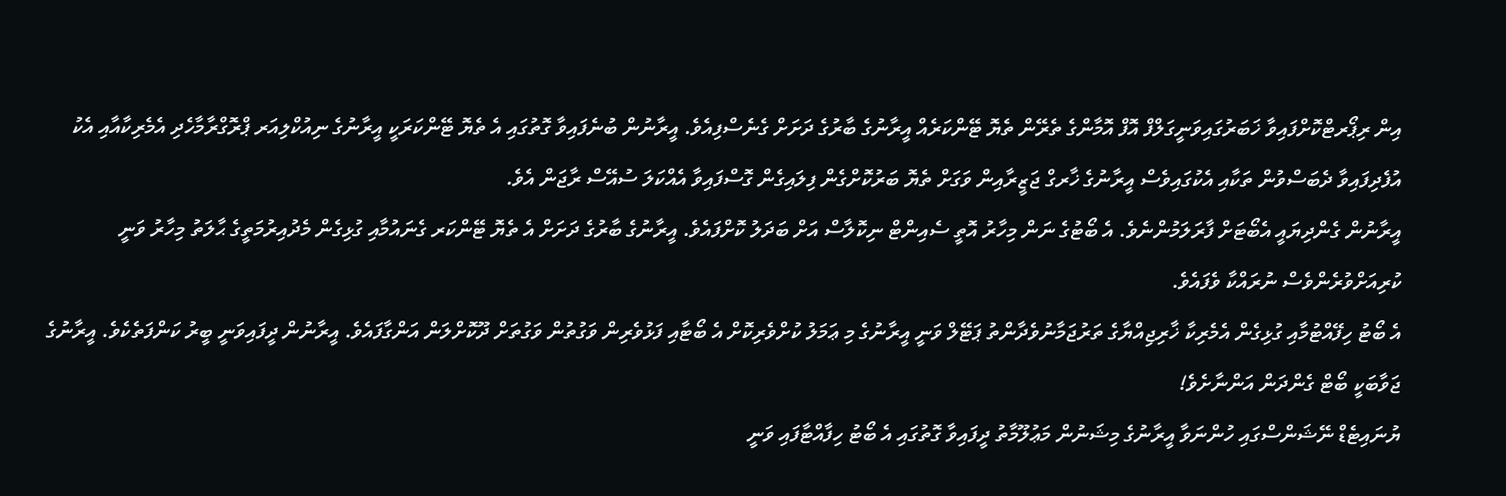އިން ރިޕޯރޓްކޮށްފައިވާ ޚަބަރުގައިވަނީގަލްފް އޮފް އޮމާންގެ ތެރޭން ތެޔޮ ޓޭންކަރެއް އީރާނުގެ ބާރުގެ ދަށަށް ގެނެސްފިއެވެ. އީރާނުން ބުނެފައިވާ ގޮތުގައި އެ ތެޔޮ ޓޭންކަރަކީ އީރާނުގެ ނިއުކްލިއަރ ޕްރޮގްރާމާހެދި އެމެރިކާއާއި އެކު އުފެދިފައިވާ ދެބަސްވުން ތަކާއި އެކުގައިވެސް އީރާނުގެ ޚާރގް ޖަޒީރާއިން ވަގަށް ތެޔޮ ބަރުކޮށްގެން ފިލައިގެން ގޮސްފައިވާ އެއްކަލަ ސުއޭސް ރާޖަން އެވެ.
އީރާނުން ގެންދިޔައީ އެބޯޓަށް ފާރަލަމުންނެވެ. އެ ބޯޓުގެ ނަން މިހާރު އޮތީ ސެއިންޓް ނިކޮލާސް އަށް ބަދަލު ކޮށްފައެވެ. އީރާނުގެ ބާރުގެ ދަށަށް އެ ތެޔޮ ޓޭންކަރ ގެނައުމާއި ގުޅިގެން މެދުއިރުމަތީގެ ޙާލަތު މިހާރު ވަނީ ކުރިއަށްވުރެންވެސް ނުރައްކާ ވެފައެވެ.
އެ ބޯޓު ހިފޭއްޓުމާއި ގުޅިގެން އެމެރިކާ ޚާރިޖިއްޔާގެ ތަރުޖަމާނުވެދާންތު ޕަޓޭލް ވަނީ އީރާނުގެ މި ޢަމަލު ކުށްވެރިކޮށް އެ ބޯޓާއި ފަޅުވެރިން ވަގުތުން ވަގުތަށް ދޫކޮށްލަން އަންގާފައެވެ. އީރާނުން ދީފައިވަނީ ބީރު ކަންފަތެކެވެ. އީރާނުގެ ޖަވާބަކީ ބޯޓް ގެންދަން އަންނާށެވެ!
ޔުނައިޓެޑް ނޭޝަންސްގައި ހުންނަވާ އީރާނުގެ މިޝަނުން މަޢުލޫމާތު ދީފައިވާ ގޮތުގައި އެ ބޯޓު ހިފާއްޓާފައި ވަނީ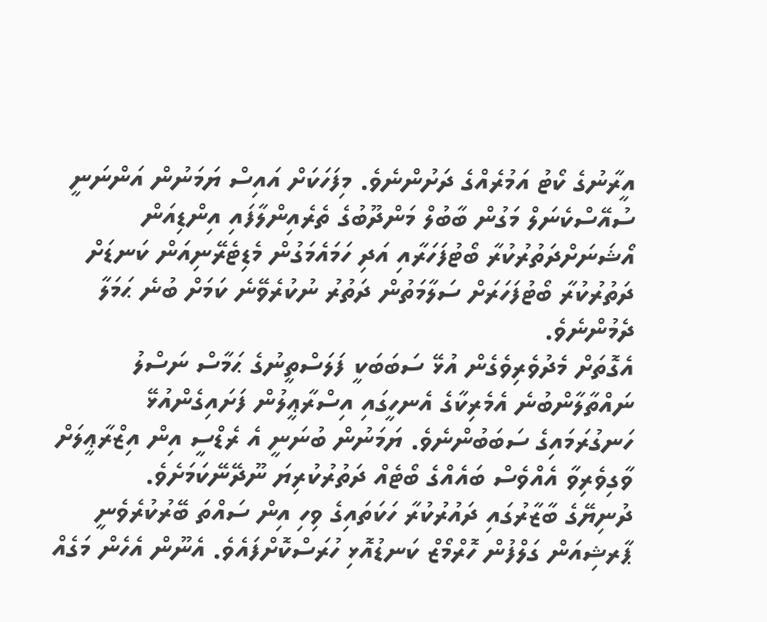އީރާނުގެ ކޯޓު އަމުރެއްގެ ދަށުންނެވެ. މިފަހަކަށް އައިސް ޔަމަނުން އަންނަނީ ސުއޭސްކެނަލް މަގުން ބާބުލް މަންދޫބުގެ ތެރެއިންލާފައި އިންޑިއަން އޯޝަނަށްދަތުރުކުރާ ބޯޓުފަހަރާއި އަދި ހަމައެމަގުން މެޑިޓެރޭނިއަން ކަނޑަށް ދަތުރުކުރާ ބޯޓުފަހަރަށް ސަލާމަތުން ދަތުރު ނުކުރެވޭނެ ކަމަށް ބުނެ ޙަމަލާ ދެމުންނެވެ.
އެގޮތަށް މެދުވެރިވެގެން އުޅޭ ސަބަބަކީ ފަލަސްތީނުގެ ޙަމާސް ނަސްލު ނައްތާލާންބުނެ އެމެރިކާގެ އެނހީގައި އިސްރާޢީލުން ފަށައިގެންއުޅޭ ހަނގުރަމައިގެ ސަބަބުންނެވެ. ޔަމަނުން ބުނަނީ އެ ރެޑްސީ އިން އިޒްރާޢީލަށް ވާގިވެރިވާ އެއްވެސް ބައެއްގެ ބޯޓެއް ދަތުރުކުރިޔަ ނޫދޭނޭކަމަށެވެ.
ދުނިޔޭގެ ބާޒާރުގައި ދައުރުކުރާ ހަކަތައިގެ ވިހި އިން ސައްތަ ބޭރުކުރެވެނީ ޕާރޝިއަން ގަލްފުން ހޮރްމޯޒް ކަނޑުއޮޅި ހުރަސްކޮށްފައެވެ. އެނޫން އެހެން މަގެއް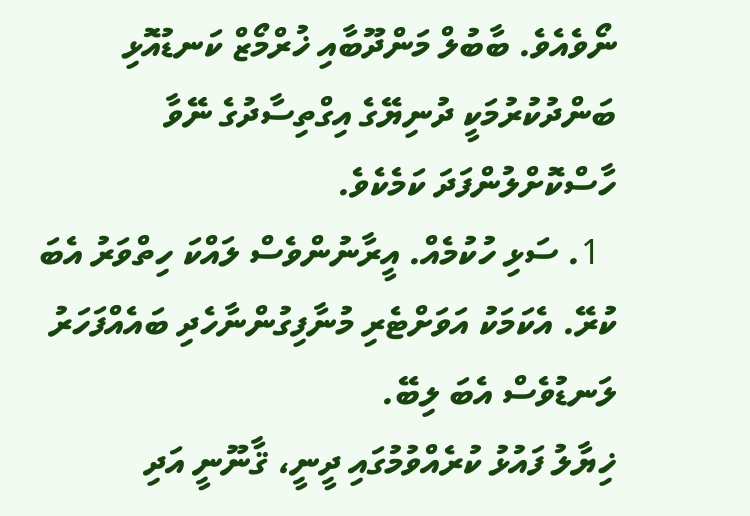ނޯވެއެވެ. ބާބުލް މަންދޫބާއި ޚުރްމޯޒް ކަނޑުއޮޅި ބަންދުކުރުމަކީ ދުނިޔޭގެ އިގްތިސާދުގެ ނޭވާ ހާސްކޮށްލުންފަދަ ކަމެކެވެ.
  1. ސަޅި ހުކުމެއް. އީރާނުންވެސް ލައްކަ ހިތްވަރު އެބަ ކުރޭ. އެކަމަކު އަވަށްޓެރި މުނާފިގުންނާހެދި ބައެއްފަހަރު ލަނޑުވެސް އެބަ ލިބޭ.
ޚިޔާލު ފައުޅު ކުރެއްވުމުގައި ދީނީ، ޤާނޫނީ އަދި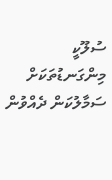ސުލޫކީ މިންގަނޑުތަކަށް ސަމާލުކަން ދެއްވުން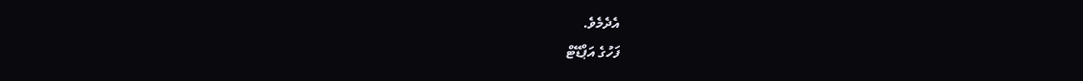އެދެމެވެ.
ފަހުގެ އަޕްޑޭޓް